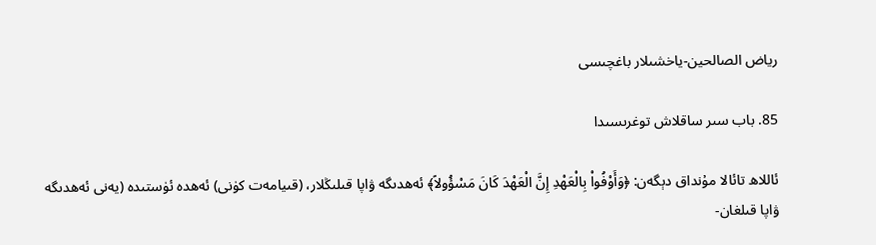رياض الصالحين-ياخشىلار باغچىسى

85. باب سىر ساقلاش توغرىسىدا

ئاللاھ تائالا مۇنداق دېگەن: ﴿وَأَوْفُواْ بِالْعَهْدِ إِنَّ الْعَهْدَ كَانَ مَسْؤُولاً﴾ ئەھدىگە ۋاپا قىلىڭلار، (قىيامەت كۈنى) ئەھدە ئۈستىدە (يەنى ئەھدىگە ۋاپا قىلغان-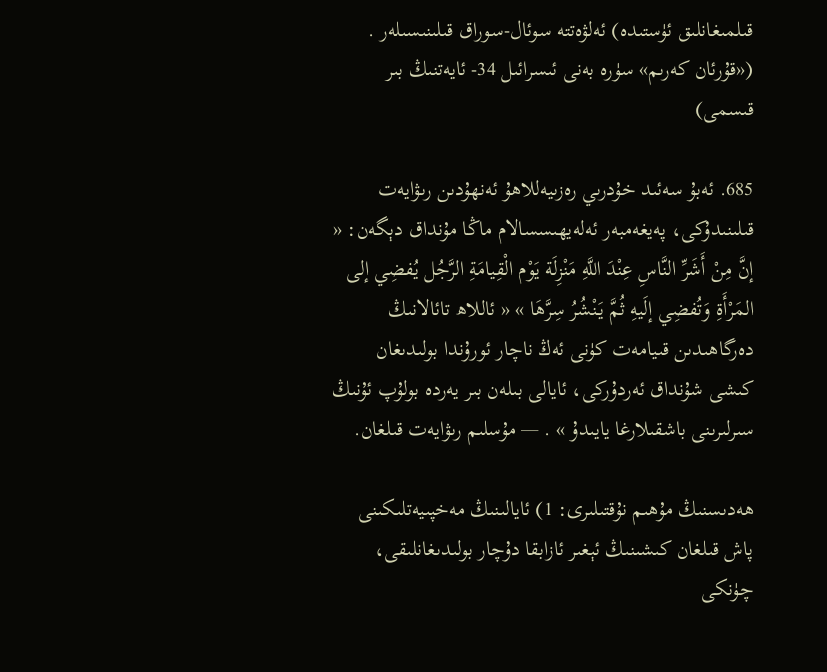قىلمىغانلىق ئۈستىدە) ئەلۋەتتە سوئال-سوراق قىلىنىسىلەر . («قۇرئان كەرىم» سۈرە بەنى ئىسرائىل 34- ئايەتنىڭ بىر قىسمى)

685. ئەبۇ سەئىد خۇدرىي رەزىيەللاھۇ ئەنھۇدىن رىۋايەت قىلىنىدۇكى، پەيغەمبەر ئەلەيھىسسالام ماڭا مۇنداق دېگەن: « إنَّ مِنْ أَشَرِّ النَّاسِ عِنْدَ اللَّهِ مَنْزِلَة يَوْم الْقِيامَةِ الرَّجُل يُفضِي إلى المَرْأَةِ وَتُفضِي إلَيهِ ثُمَّ يَنْشُرُ سِرَّهَا » « ئاللاھ تائالانىڭ دەرگاھىدىن قىيامەت كۈنى ئەڭ ناچار ئورۇندا بولىدىغان كىشى شۇنداق ئەردۇركى، ئايالى بىلەن بىر يەردە بولۇپ ئۇنىڭ سىرلىرىنى باشقىلارغا يايىدۇ » . ― مۇسلىم رىۋايەت قىلغان.

ھەدىسنىڭ مۇھىم نۇقتىلىرى: 1) ئايالىنىڭ مەخپىيەتلىكىنى پاش قىلغان كىشىنىڭ ئېغىر ئازابقا دۇچار بولىدىغانلىقى، چۈنكى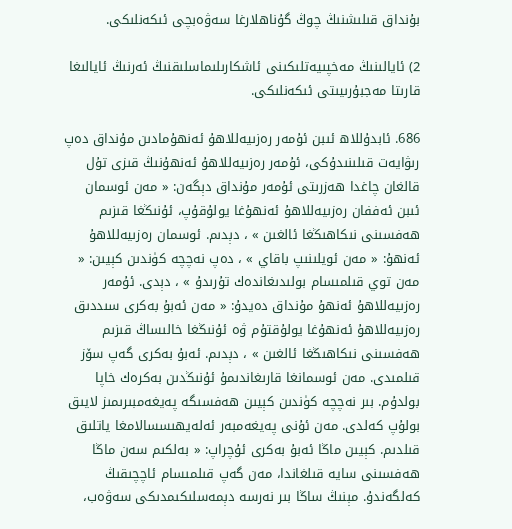بۇنداق قىلىشنىڭ چوڭ گۇناھلارغا سەۋەبچى ئىكەنلىكى.

2) ئايالىنىڭ مەخپىيەتلىكىنى ئاشكارىلىماسلىقنىڭ ئەرنىڭ ئايالىغا قارىتا مەجبۇرىيىتى ئىكەنلىكى.

686. ئابدۇللاھ ئىبن ئۇمەر رەزىيەللاھۇ ئەنھۇمادىن مۇنداق دەپ رىۋايەت قىلىنىدۇكى، ئۇمەر رەزىيەللاھۇ ئەنھۇنىڭ قىزى تۇل قالغان چاغدا ھەزرىتى ئۇمەر مۇنداق دېگەن: « مەن ئوسمان ئىبن ئەففان رەزىيەللاھۇ ئەنھۇغا يولۇقۇپ، ئۇنىڭغا قىزىم ھەفسىنى نىكاھىڭغا ئالغىن » ، دېدىم. ئوسمان رەزىيەللاھۇ ئەنھۇ: « مەن ئويلىنىپ باقاي » ، دەپ نەچچە كۈندىن كېيىن: « مەن توي قىلمىسام بولىدىغاندەك تۇرىدۇ » ، دېدى. ئۇمەر رەزىيەللاھۇ ئەنھۇ مۇنداق دەيدۇ: « مەن ئەبۇ بەكرى سىددىق رەزىيەللاھۇ ئەنھۇغا يولۇقتۇم ۋە ئۇنىڭغا خالىساڭ قىزىم ھەفسىنى نىكاھىڭغا ئالغىن » ، دېدىم. ئەبۇ بەكرى گەپ سۆز قىلمىدى. مەن ئوسمانغا قارىغاندىمۇ ئۇنىڭدىن بەكرەك خاپا بولدۇم. بىر نەچچە كۈندىن كېيىن ھەفسىگە پەيغەمبىرىمىز لايىق بولۇپ كەلدى. مەن ئۇنى پەيغەمبەر ئەلەيھىسسالامغا ياتلىق قىلدىم. كېيىن ماڭا ئەبۇ بەكرى ئۇچراپ: « بەلكىم سەن ماڭا ھەفسىنى سايە قىلغاندا، مەن گەپ قىلمىسام ئاچچىقىڭ كەلگەندۇ. مېنىڭ ساڭا بىر نەرسە دېمەسلىكىمدىكى سەۋەب،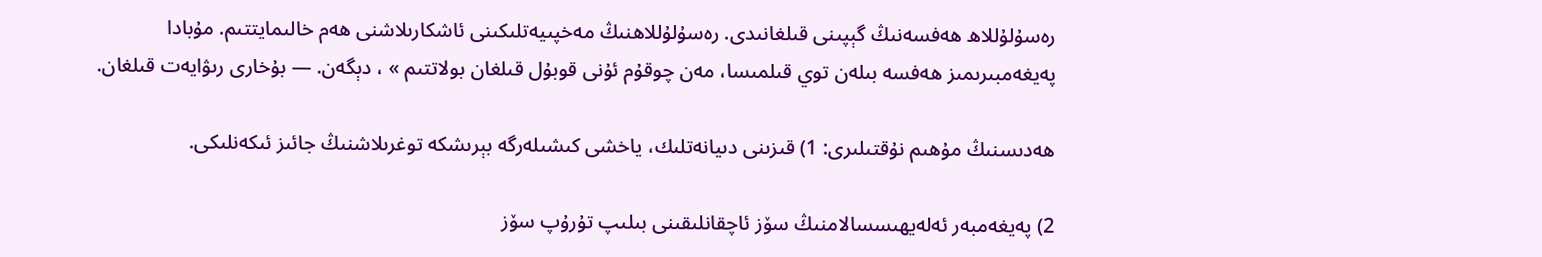رەسۇلۇللاھ ھەفسەنىڭ گېپىنى قىلغانىدى. رەسۇلۇللاھنىڭ مەخپىيەتلىكىنى ئاشكارىلاشنى ھەم خالىمايتتىم. مۇبادا پەيغەمبىرىمىز ھەفسە بىلەن توي قىلمىسا، مەن چوقۇم ئۇنى قوبۇل قىلغان بولاتتىم » ، دېگەن. ― بۇخارى رىۋايەت قىلغان.

ھەدىسنىڭ مۇھىم نۇقتىلىرى: 1) قىزىنى دىيانەتلىك، ياخشى كىشىلەرگە بېرىشكە توغرىلاشنىڭ جائىز ئىكەنلىكى.

2) پەيغەمبەر ئەلەيھىسسالامنىڭ سۆز ئاچقانلىقىنى بىلىپ تۇرۇپ سۆز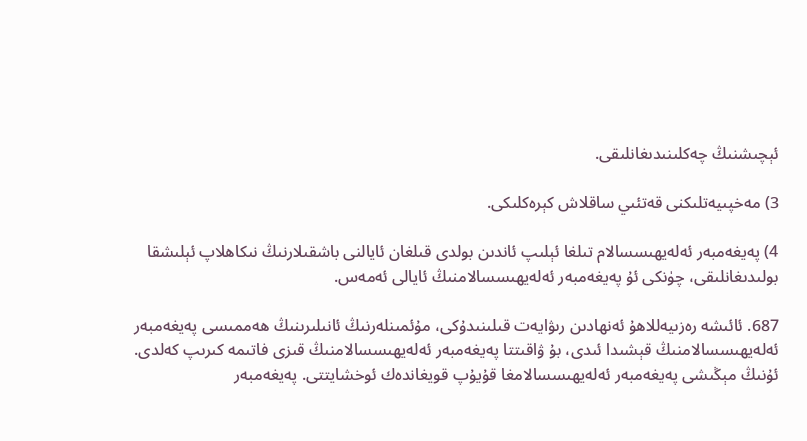ئېچىشنىڭ چەكلىنىدىغانلىقى.

3) مەخپىيەتلىكنى قەتئىي ساقلاش كېرەكلىكى.

4) پەيغەمبەر ئەلەيھىسسالام تىلغا ئېلىپ ئاندىن بولدى قىلغان ئايالنى باشقىلارنىڭ نىكاھلاپ ئېلىشقا بولىدىغانلىقى، چۈنكى ئۇ پەيغەمبەر ئەلەيھىسسالامنىڭ ئايالى ئەمەس.

687. ئائىشە رەزىيەللاھۇ ئەنھادىن رىۋايەت قىلىنىدۇكى، مۇئمىنلەرنىڭ ئانىلىرىنىڭ ھەممىسى پەيغەمبەر ئەلەيھىسسالامنىڭ قېشىدا ئىدى، بۇ ۋاقىتتا پەيغەمبەر ئەلەيھىسسالامنىڭ قىزى فاتىمە كىرىپ كەلدى. ئۇنىڭ مېڭىشى پەيغەمبەر ئەلەيھىسسالامغا قۇيۇپ قويغاندەك ئوخشايتتى. پەيغەمبەر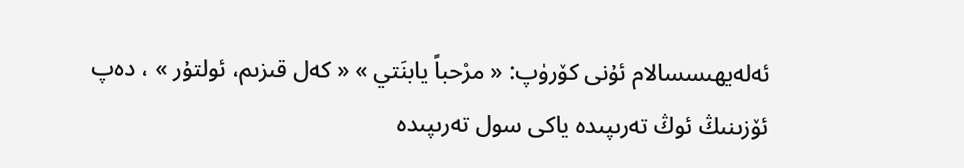ئەلەيھىسسالام ئۇنى كۆرۈپ: « مرْحباً يابنَتي » « كەل قىزىم، ئولتۇر » ، دەپ ئۆزىنىڭ ئوڭ تەرىپىدە ياكى سول تەرىپىدە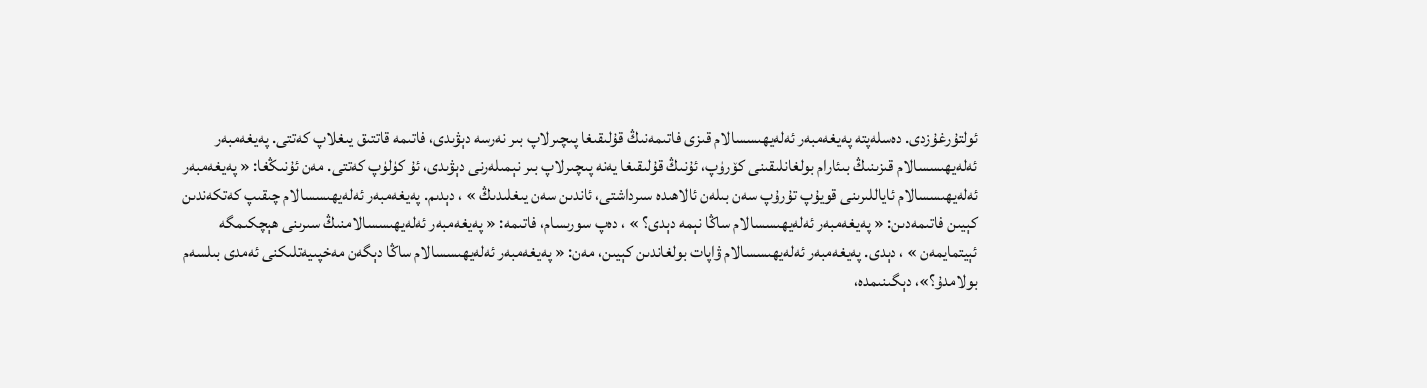ئولتۇرغۇزدى. دەسلەپتە پەيغەمبەر ئەلەيھىسسالام قىزى فاتىمەنىڭ قۇلىقىغا پىچىرلاپ بىر نەرسە دېۋىدى، فاتىمە قاتتىق يىغلاپ كەتتى. پەيغەمبەر ئەلەيھىسسالام قىزىنىڭ بىئارام بولغانلىقىنى كۆرۈپ، ئۇنىڭ قۇلىقىغا يەنە پىچىرلاپ بىر نېمىلەرنى دېۋىدى، ئۇ كۈلۈپ كەتتى. مەن ئۇنىڭغا: « پەيغەمبەر ئەلەيھىسسالام ئاياللىرىنى قويۇپ تۇرۇپ سەن بىلەن ئالاھىدە سىرداشتى، ئاندىن سەن يىغلىدىڭ » ، دېدىم. پەيغەمبەر ئەلەيھىسسالام چىقىپ كەتكەندىن كېيىن فاتىمەدىن: « پەيغەمبەر ئەلەيھىسسالام ساڭا نېمە دېدى؟ » ، دەپ سورىسام، فاتىمە: « پەيغەمبەر ئەلەيھىسسالامنىڭ سىرىنى ھېچكىمگە ئېيتمايمەن » ، دېدى. پەيغەمبەر ئەلەيھىسسالام ۋاپات بولغاندىن كېيىن، مەن: « پەيغەمبەر ئەلەيھىسسالام ساڭا دېگەن مەخپىيەتلىكنى ئەمدى بىلسەم بولامدۇ؟»، دېگىنىمدە،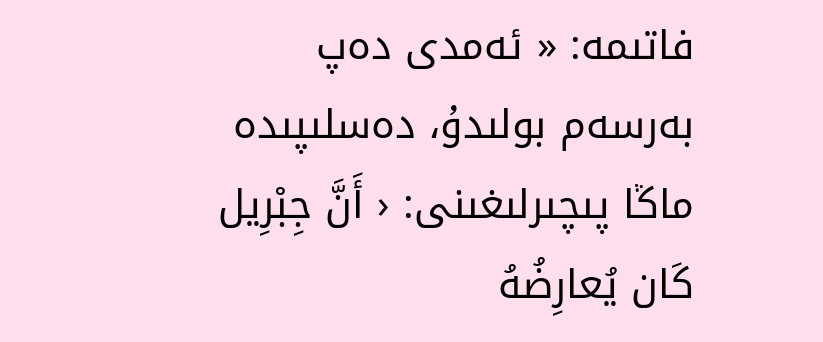فاتىمە: « ئەمدى دەپ بەرسەم بولىدۇ، دەسلىپىدە ماڭا پىچىرلىغىنى: ‹ أَنَّ جِبْرِيل كَان يُعارِضُهُ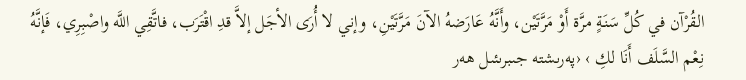القُرْآن في كُلِّ سَنَةٍ مرَّة أَوْ مَرَّتَيْن، وأَنَّهُ عَارَضهُ الآنَ مَرَّتَيْنِ، وإني لا أُرَى الأجَل إلاَّ قدِ اقْتَرَب، فاتَّقِي اللَّه واصْبِرِي، فَإنَّهُ نِعْم السَّلَف أَنَا لكِ › ‹پەرىشتە جىبرىئىل ھەر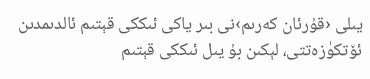يىلى ‹قۇرئان كەرىم›نى بىر ياكى ئىككى قېتىم ئالدىمدىن ئۆتكۈزەتتى، لېكىن بۇ يىل ئىككى قېتىم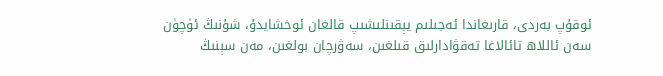ئوقۇپ بەردى، قارىغاندا ئەجىلىم يېقىنلىشىپ قالغان ئوخشايدۇ، شۇنىڭ ئۈچۈن سەن ئاللاھ تائالاغا تەقۋادارلىق قىلغىن، سەۋرچان بولغىن، مەن سېنىڭ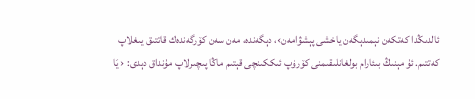ئالدىڭدا كەتكەن نېمىدېگەن ياخشى پېشۋامەن›، دېگەندە، مەن سەن كۆرگەندەك قاتتىق يىغلاپ كەتتىم. ئۇ مېنىڭ بىئارام بولغانلىقىمنى كۆرۈپ ئىككىنچى قېتىم ماڭا پىچىرلاپ مۇنداق دېدى: ‹ يَا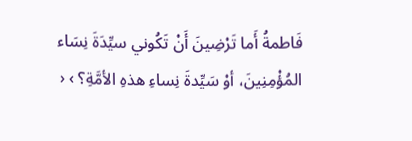فَاطمةُ أَما تَرْضِينَ أَنْ تَكُوني سيِّدَةَ نِسَاء المُؤْمِنِينَ، أوْ سَيِّدةَ نِساءِ هذهِ الأمَّةِ؟ › ‹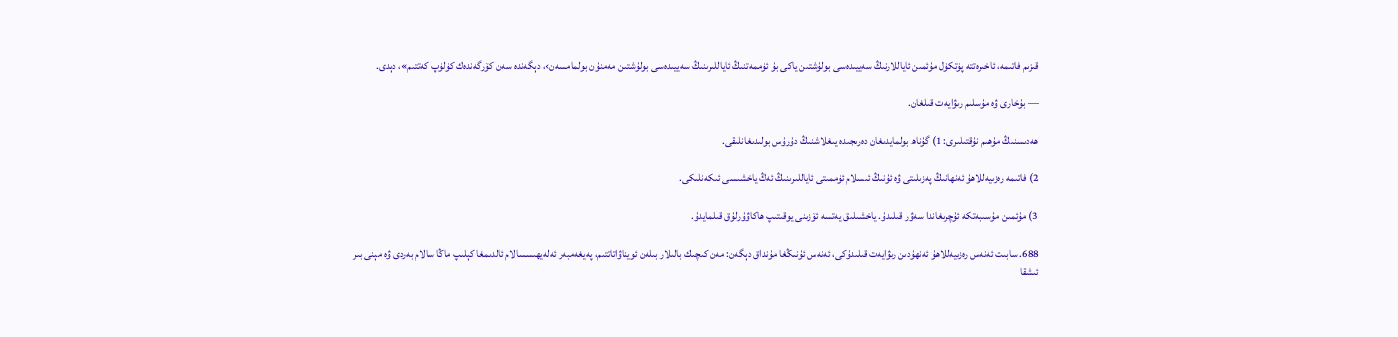قىزىم فاتىمە، ئاخىرەتتە پۈتكۈل مۇئمىن ئاياللارنىڭ سەييىدەسى بولۇشتىن ياكى بۇ ئۈممەتنىڭ ئاياللىرىنىڭ سەييىدەسى بولۇشتىن مەمنۇن بولمامسەن›، دېگەندە سەن كۆرگەندەك كۈلۈپ كەتتىم»، دېدى.

― بۇخارى ۋە مۇسلىم رىۋايەت قىلغان.

ھەدىسنىڭ مۇھىم نۇقتىلىرى: 1) گۇناھ بولمايدىغان دەرىجىدە يىغلاشنىڭ دۇرۇس بولىدىغانلىقى.

2) فاتىمە رەزىيەللاھۇ ئەنھانىڭ پەزىلىتى ۋە ئۇنىڭ ئىسلام ئۈممىتى ئاياللىرىنىڭ ئەڭ ياخشىسى ئىكەنلىكى.

3) مۇئمىن مۇسىبەتكە ئۇچرىغاندا سەۋر قىلىدۇ. ياخشىلىق يەتسە ئۆزىنى يوقىتىپ ھاكاۋۇرلۇق قىلمايدۇ.

688. سابىت ئەنەس رەزىيەللاھۇ ئەنھۇدىن رىۋايەت قىلىدۇكى، ئەنەس ئۇنىڭغا مۇنداق دېگەن: مەن كىچىك بالىلار بىلەن ئويناۋاتاتتىم، پەيغەمبەر ئەلەيھىسسالام ئالدىمغا كېلىپ ماڭا سالام بەردى ۋە مېنى بىر ئىشقا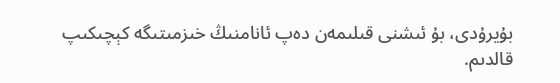بۇيرۇدى، بۇ ئىشنى قىلىمەن دەپ ئانامنىڭ خىزمىتىگە كېچىكىپ قالدىم.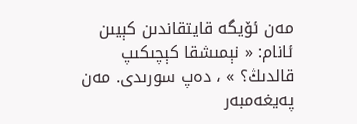مەن ئۆيگە قايتقاندىن كېيىن ئانام: « نېمىشقا كېچىكىپ قالدىڭ؟ » ، دەپ سورىدى. مەن پەيغەمبەر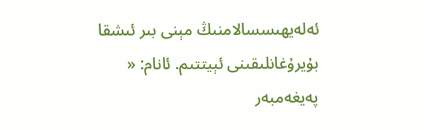ئەلەيھىسسالامنىڭ مېنى بىر ئىشقا بۇيرۇغانلىقىنى ئېيتتىم. ئانام: « پەيغەمبەر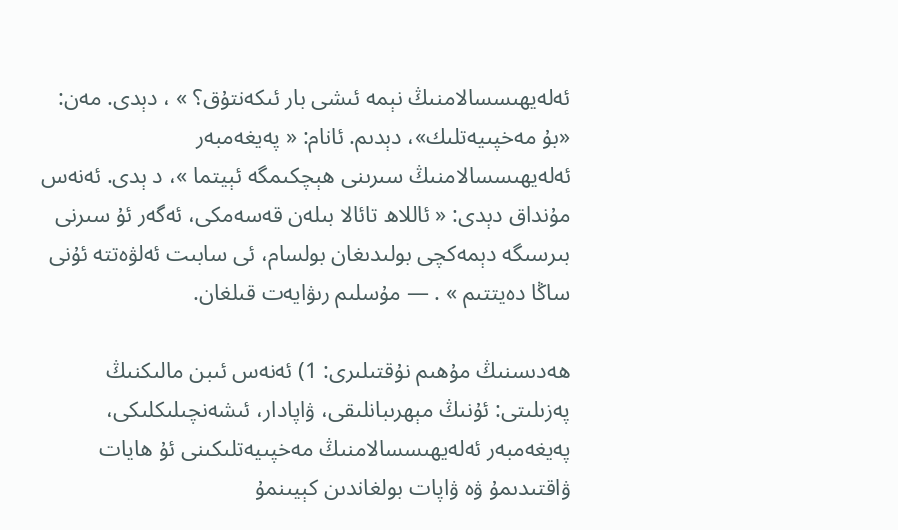ئەلەيھىسسالامنىڭ نېمە ئىشى بار ئىكەنتۇق؟ » ، دېدى. مەن: «بۇ مەخپىيەتلىك»، دېدىم. ئانام: « پەيغەمبەر ئەلەيھىسسالامنىڭ سىرىنى ھېچكىمگە ئېيتما »، د ېدى. ئەنەس مۇنداق دېدى: « ئاللاھ تائالا بىلەن قەسەمكى، ئەگەر ئۇ سىرنى بىرسىگە دېمەكچى بولىدىغان بولسام، ئى سابىت ئەلۋەتتە ئۇنى ساڭا دەيتتىم » . ― مۇسلىم رىۋايەت قىلغان.

ھەدىسنىڭ مۇھىم نۇقتىلىرى: 1) ئەنەس ئىبن مالىكنىڭ پەزىلىتى: ئۇنىڭ مېھرىبانلىقى، ۋاپادار، ئىشەنچىلىكلىكى، پەيغەمبەر ئەلەيھىسسالامنىڭ مەخپىيەتلىكىنى ئۇ ھايات ۋاقتىدىمۇ ۋە ۋاپات بولغاندىن كېيىنمۇ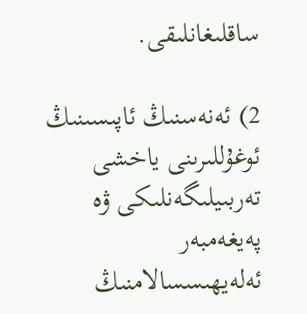ساقلىغانلىقى.

2) ئەنەسنىڭ ئاپىسىنىڭ ئوغۇللىرىنى ياخشى تەربىيلىگەنلىكى ۋە پەيغەمبەر ئەلەيھىسسالامنىڭ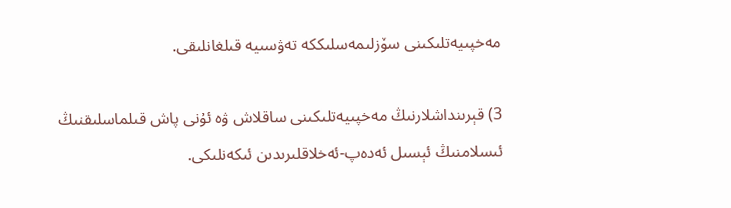مەخپىيەتلىكىنى سۆزلىمەسلىككە تەۋسىيە قىلغانلىقى.

3) قېرىنداشلارنىڭ مەخپىيەتلىكىنى ساقلاش ۋە ئۇنى پاش قىلماسلىقنىڭ ئىسلامنىڭ ئېسىل ئەدەپ-ئەخلاقلىرىدىن ئىكەنلىكى.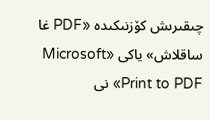چىقىرىش كۆزنىكىدە «PDF غا ساقلاش» ياكى «Microsoft Print to PDF» نى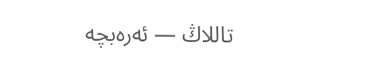تاللاڭ — ئەرەبچە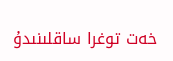خەت توغرا ساقلىنىدۇ